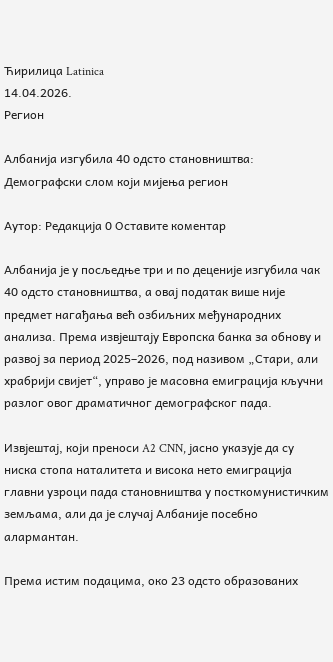Ћирилица Latinica
14.04.2026.
Регион

Албанија изгубила 40 одсто становништва: Демографски слом који мијења регион

Аутор: Редакција 0 Оставите коментар

Албанија је у посљедње три и по деценије изгубила чак 40 одсто становништва, а овај податак више није предмет нагађања већ озбиљних међународних анализа. Према извјештају Европска банка за обнову и развој за период 2025–2026, под називом „Стари, али храбрији свијет“, управо је масовна емиграција кључни разлог овог драматичног демографског пада.

Извјештај, који преноси A2 CNN, јасно указује да су ниска стопа наталитета и висока нето емиграција главни узроци пада становништва у посткомунистичким земљама, али да је случај Албаније посебно алармантан.

Према истим подацима, око 23 одсто образованих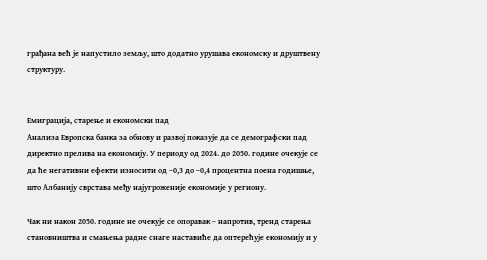грађана већ је напустило земљу, што додатно урушава економску и друштвену структуру.


Емиграција, старење и економски пад
Анализа Европска банка за обнову и развој показује да се демографски пад директно прелива на економију. У периоду од 2024. до 2050. године очекује се да ће негативни ефекти износити од –0,3 до –0,4 процентна поена годишње, што Албанију сврстава међу најугроженије економије у региону.

Чак ни након 2050. године не очекује се опоравак – напротив, тренд старења становништва и смањења радне снаге наставиће да оптерећује економију и у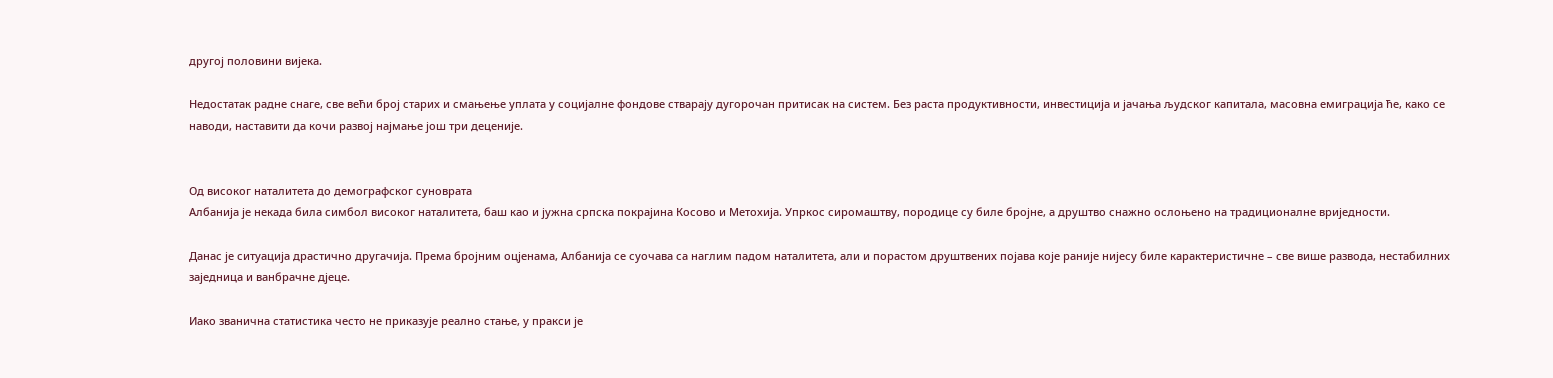другој половини вијека.

Недостатак радне снаге, све већи број старих и смањење уплата у социјалне фондове стварају дугорочан притисак на систем. Без раста продуктивности, инвестиција и јачања људског капитала, масовна емиграција ће, како се наводи, наставити да кочи развој најмање још три деценије.


Од високог наталитета до демографског суноврата
Албанија је некада била симбол високог наталитета, баш као и јужна српска покрајина Косово и Метохија. Упркос сиромаштву, породице су биле бројне, а друштво снажно ослоњено на традиционалне вриједности.

Данас је ситуација драстично другачија. Према бројним оцјенама, Албанија се суочава са наглим падом наталитета, али и порастом друштвених појава које раније нијесу биле карактеристичне – све више развода, нестабилних заједница и ванбрачне дјеце.

Иако званична статистика често не приказује реално стање, у пракси је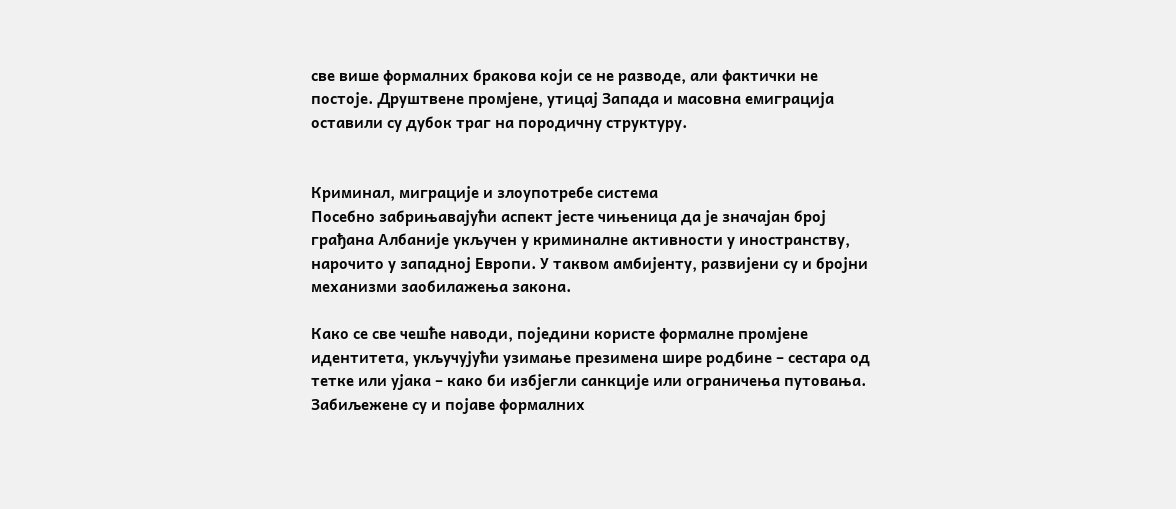све више формалних бракова који се не разводе, али фактички не постоје. Друштвене промјене, утицај Запада и масовна емиграција оставили су дубок траг на породичну структуру.


Криминал, миграције и злоупотребе система
Посебно забрињавајући аспект јесте чињеница да је значајан број грађана Албаније укључен у криминалне активности у иностранству, нарочито у западној Европи. У таквом амбијенту, развијени су и бројни механизми заобилажења закона.

Како се све чешће наводи, поједини користе формалне промјене идентитета, укључујући узимање презимена шире родбине – сестара од тетке или ујака – како би избјегли санкције или ограничења путовања. Забиљежене су и појаве формалних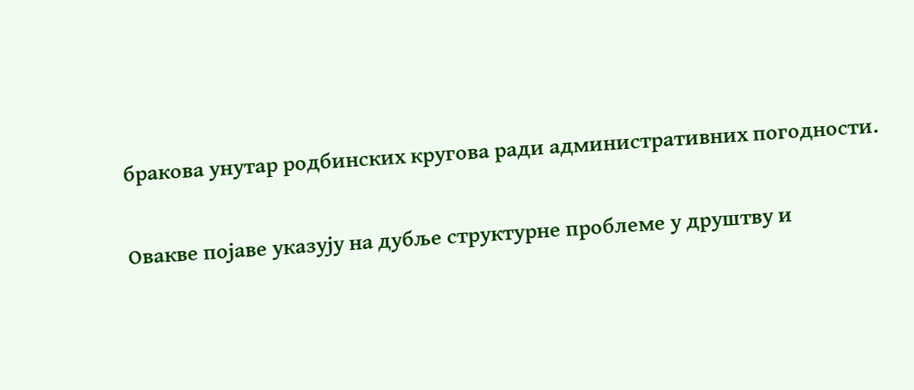бракова унутар родбинских кругова ради административних погодности.

Овакве појаве указују на дубље структурне проблеме у друштву и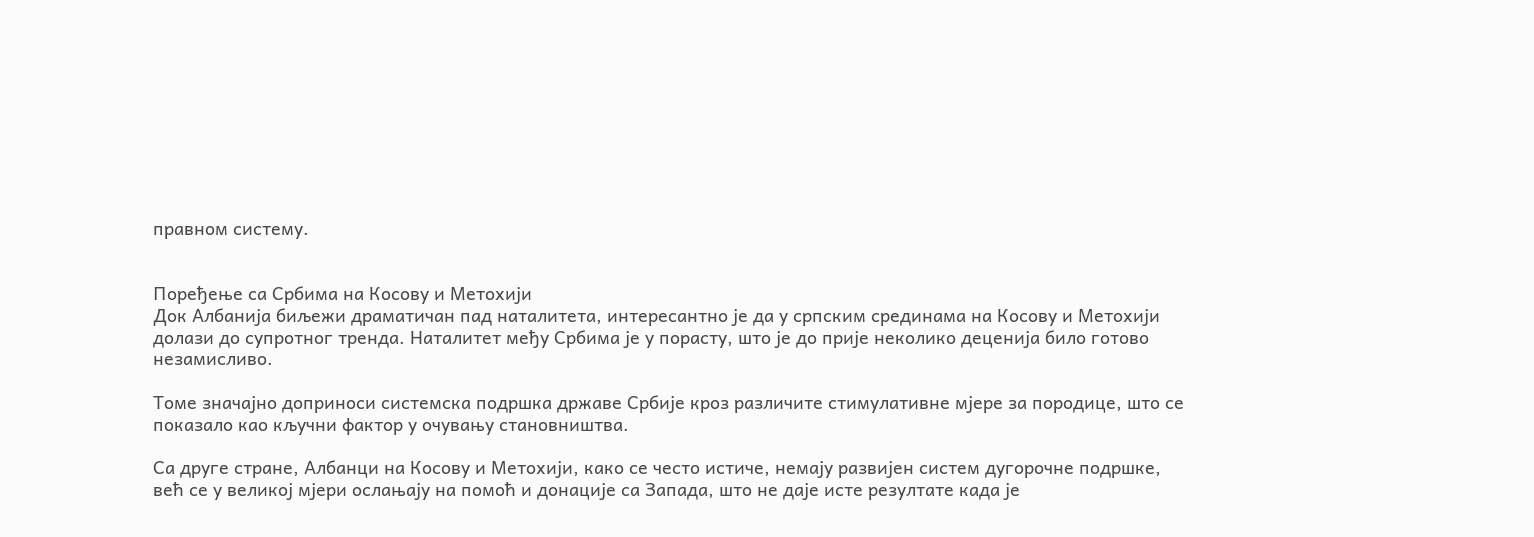правном систему.


Поређење са Србима на Косову и Метохији
Док Албанија биљежи драматичан пад наталитета, интересантно је да у српским срединама на Косову и Метохији долази до супротног тренда. Наталитет међу Србима је у порасту, што је до прије неколико деценија било готово незамисливо.

Томе значајно доприноси системска подршка државе Србије кроз различите стимулативне мјере за породице, што се показало као кључни фактор у очувању становништва.

Са друге стране, Албанци на Косову и Метохији, како се често истиче, немају развијен систем дугорочне подршке, већ се у великој мјери ослањају на помоћ и донације са Запада, што не даје исте резултате када је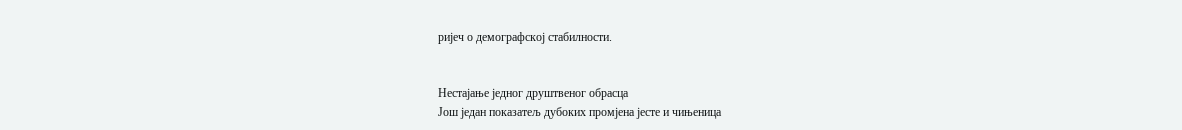ријеч о демографској стабилности.


Нестајање једног друштвеног обрасца
Још један показатељ дубоких промјена јесте и чињеница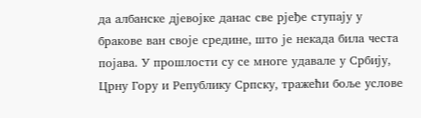да албанске дјевојке данас све рјеђе ступају у бракове ван своје средине, што је некада била честа појава. У прошлости су се многе удавале у Србију, Црну Гору и Републику Српску, тражећи боље услове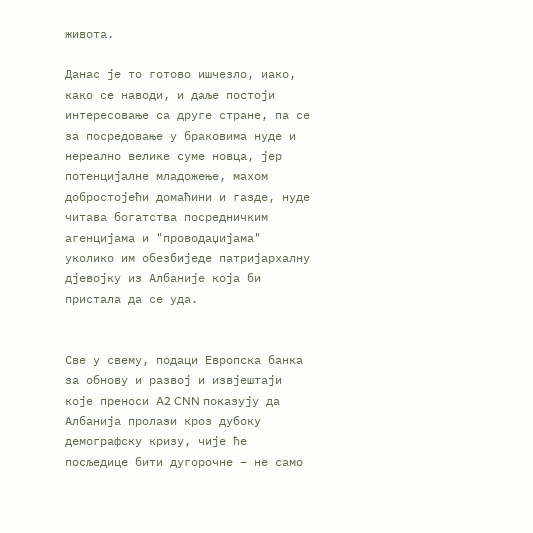живота.

Данас је то готово ишчезло, иако, како се наводи, и даље постоји интересовање са друге стране, па се за посредовање у браковима нуде и нереално велике суме новца, јер потенцијалне младожење, махом добростојећи домаћини и газде, нуде читава богатства посредничким агенцијама и "проводаџијама" уколико им обезбиједе патријархалну дјевојку из Албаније која би пристала да се уда.


Све у свему, подаци Европска банка за обнову и развој и извјештаји које преноси A2 CNN показују да Албанија пролази кроз дубоку демографску кризу, чије ће посљедице бити дугорочне – не само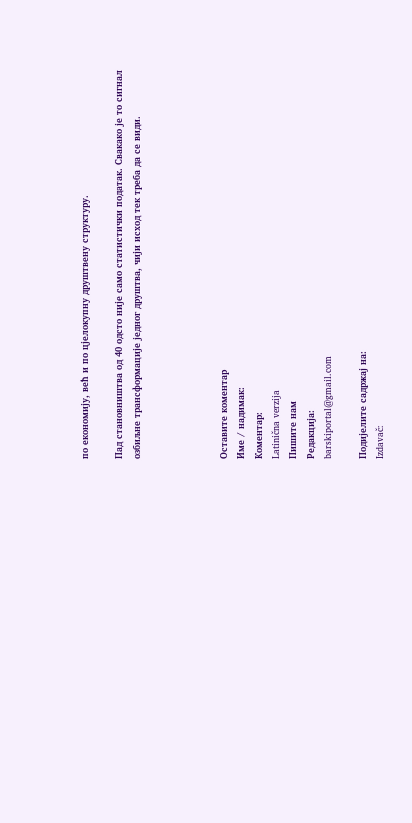по економију, већ и по цјелокупну друштвену структуру.

Пад становништва од 40 одсто није само статистички податак. Свакако је то сигнал озбиљне трансформације једног друштва, чији исход тек треба да се види.




Оставите коментар
Име / надимак:
Коментар:
Latinična verzija
Пишите нам
Редакција:
barskiportal@gmail.com

Подијелите садржај на:
Izdavač: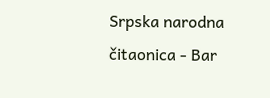Srpska narodna čitaonica - Bar